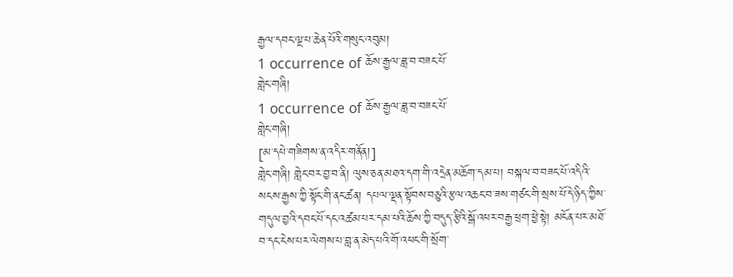རྒྱལ་དབང་ལྔ་པ་ཆེན་པོའི་གསུང་འབུམ།
1 occurrence of ཆོས་རྒྱལ་ཟླ་བ་བཟང་པོ་
གླེང་གཞི།
1 occurrence of ཆོས་རྒྱལ་ཟླ་བ་བཟང་པོ་
གླེང་གཞི།
[མ་དཔེ་གཟིགས་ན་འདིར་གནོན།]
གླེང་གཞི། གླེང་བར་བྱ་བ་ནི། ལུས་ཅན་མཐའ་དག་གི་འདྲེན་མཆོག་དམ་པ། བསྐལ་བ་བཟང་པོ་འདིའི་སངས་རྒྱས་ཀྱི་སྟོང་གི་ནང་ཚན། དཔལ་ལྡན་སྟོབས་བཅུའི་རྩལ་འཆང་བ་ཟས་གཙང་གི་སྲས་པོ་དེ་ཉིད་ཀྱིས་གདུལ་བྱའི་དབང་པོ་དང་འཚམ་པར་དམ་པའི་ཆོས་ཀྱི་བདུད་རྩིའི་སྒོ་འཕར་བརྒྱ་ཕྲག་ཕྱེ་སྟེ། མངོན་པར་མཐོ་བ་དང་ངེས་པར་ལེགས་པ་བླ་ན་མེད་པའི་གོ་འཕང་གི་སྲོག་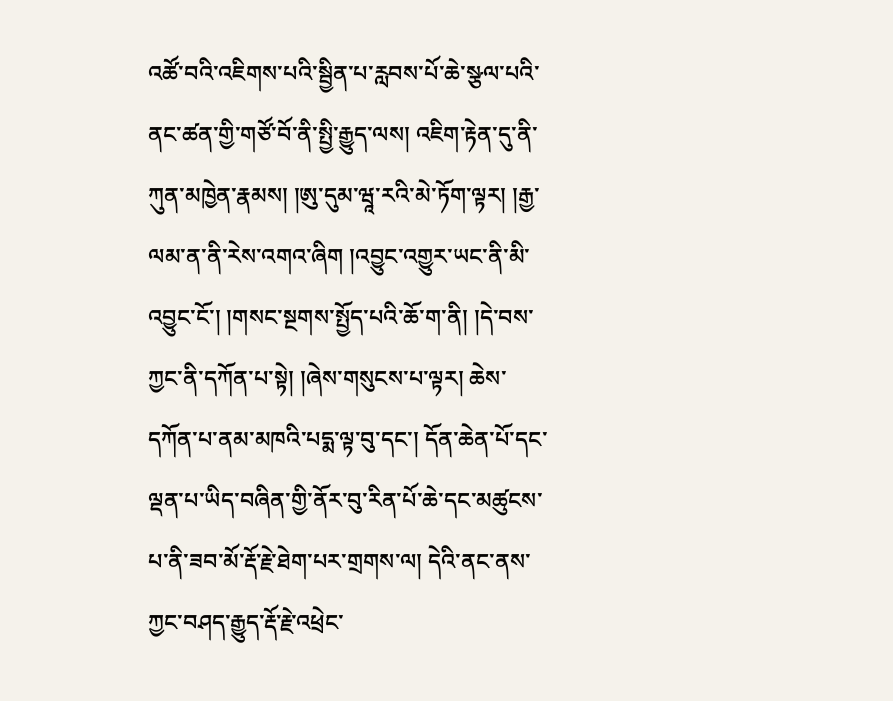འཚོ་བའི་འཇིགས་པའི་སྦྱིན་པ་རླབས་པོ་ཆེ་སྩལ་པའི་ནང་ཚན་གྱི་གཙོ་བོ་ནི་སྤྱི་རྒྱུད་ལས། འཇིག་རྟེན་དུ་ནི་ཀུན་མཁྱེན་རྣམས། །ཨུ་དུམ་ཝཱ་རའི་མེ་ཏོག་ལྟར། །རྒྱ་ལམ་ན་ནི་རེས་འགའ་ཞིག །འབྱུང་འགྱུར་ཡང་ནི་མི་འབྱུང་ངོ་། །གསང་སྔགས་སྤྱོད་པའི་ཆོ་ག་ནི། །དེ་བས་ཀྱང་ནི་དཀོན་པ་སྟེ། །ཞེས་གསུངས་པ་ལྟར། ཆེས་དཀོན་པ་ནམ་མཁའི་པདྨ་ལྟ་བུ་དང་། དོན་ཆེན་པོ་དང་ལྡན་པ་ཡིད་བཞིན་གྱི་ནོར་བུ་རིན་པོ་ཆེ་དང་མཚུངས་པ་ནི་ཟབ་མོ་རྡོ་རྗེ་ཐེག་པར་གྲགས་ལ། དེའི་ནང་ནས་ཀྱང་བཤད་རྒྱུད་རྡོ་རྗེ་འཕྲེང་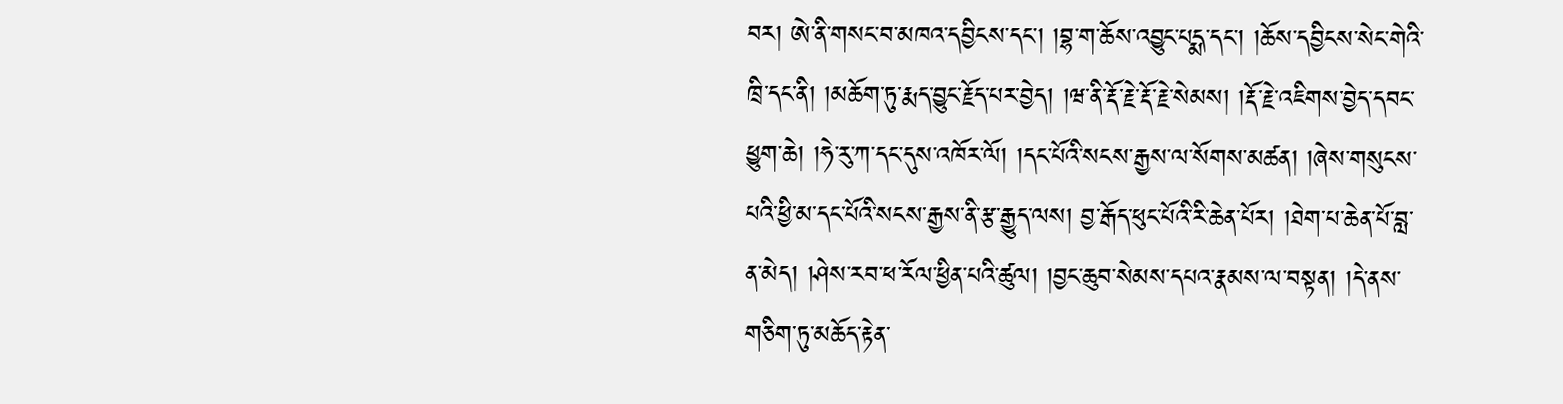བར། ཨེ་ནི་གསང་བ་མཁའ་དབྱིངས་དང་། །བྷ་ག་ཆོས་འབྱུང་པདྨ་དང་། །ཆོས་དབྱིངས་སེང་གེའི་ཁྲི་དང་ནི། །མཆོག་ཏུ་རྨད་བྱུང་རྗོད་པར་བྱེད། །ཝ་ནི་རྡོ་རྗེ་རྡོ་རྗེ་སེམས། །རྡོ་རྗེ་འཇིགས་བྱེད་དབང་ཕྱུག་ཆེ། །ཧེ་རུ་ཀ་དང་དུས་འཁོར་ལོ། །དང་པོའི་སངས་རྒྱས་ལ་སོགས་མཚན། །ཞེས་གསུངས་པའི་ཕྱི་མ་དང་པོའི་སངས་རྒྱས་ནི་རྩ་རྒྱུད་ལས། བྱ་རྒོད་ཕུང་པོའི་རི་ཆེན་པོར། །ཐེག་པ་ཆེན་པོ་བླ་ན་མེད། །ཤེས་རབ་ཕ་རོལ་ཕྱིན་པའི་ཚུལ། །བྱང་ཆུབ་སེམས་དཔའ་རྣམས་ལ་བསྟན། །དེ་ནས་གཅིག་ཏུ་མཆོད་རྟེན་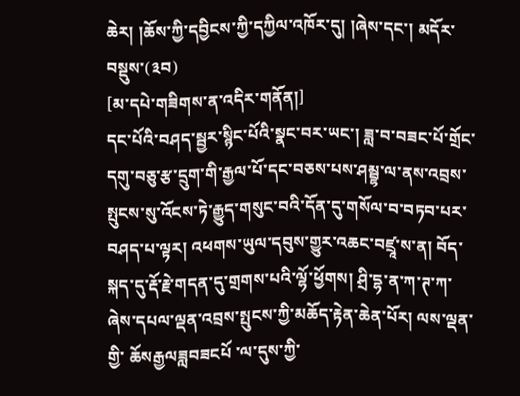ཆེར། །ཆོས་ཀྱི་དབྱིངས་ཀྱི་དཀྱིལ་འཁོར་དུ། །ཞེས་དང་། མདོར་བསྡུས་(༣བ)
[མ་དཔེ་གཟིགས་ན་འདིར་གནོན།]
དང་པོའི་བཤད་སྦྱར་སྙིང་པོའི་སྣང་བར་ཡང་། ཟླ་བ་བཟང་པོ་གྲོང་དགུ་བཅུ་རྩ་དྲུག་གི་རྒྱལ་པོ་དང་བཅས་པས་ཤམྦྷ་ལ་ནས་འབྲས་སྤུངས་སུ་འོངས་ཏེ་རྒྱུད་གསུང་བའི་དོན་དུ་གསོལ་བ་བཏབ་པར་བཤད་པ་ལྟར། འཕགས་ཡུལ་དབུས་གྱུར་འཆང་བཛྲཱ་ས་ན། བོད་སྐད་དུ་རྡོ་རྗེ་གདན་དུ་གྲགས་པའི་ལྷོ་ཕྱོགས། ཤྲི་དྷ་ན་ཀ་ཊ་ཀ་ཞེས་དཔལ་ལྡན་འབྲས་སྤུངས་ཀྱི་མཆོད་རྟེན་ཆེན་པོར། ལས་ལྡན་གྱི་ ཆོསརྒྱལཟླབཟངཔོ ་ལ་དུས་ཀྱི་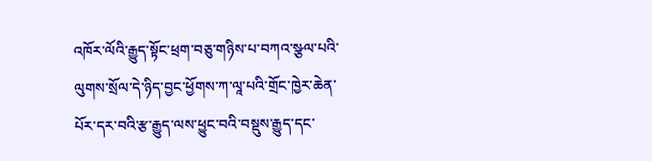འཁོར་ལོའི་རྒྱུད་སྟོང་ཕྲག་བཅུ་གཉིས་པ་བཀའ་སྩལ་པའི་ལུགས་སྲོལ་དེ་ཉིད་བྱང་ཕྱོགས་ཀ་ལཱ་པའི་གྲོང་ཁྱེར་ཆེན་པོར་དར་བའི་རྩ་རྒྱུད་ལས་ཕྱུང་བའི་བསྡུས་རྒྱུད་དང་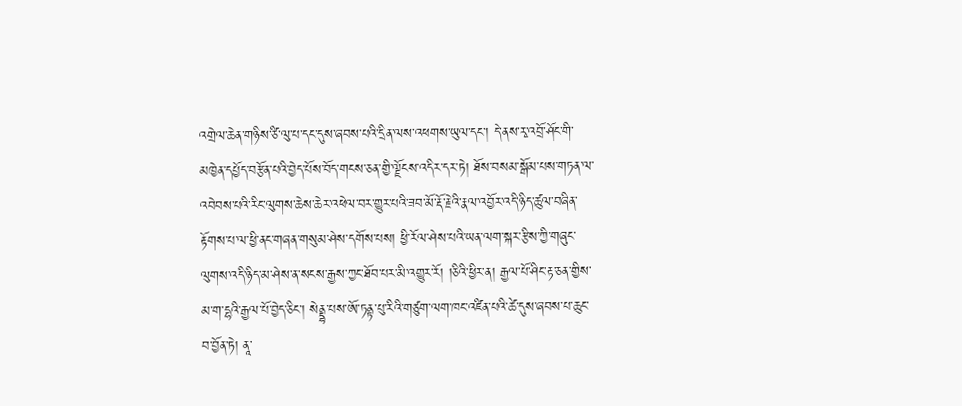འགྲེལ་ཆེན་གཉིས་ཙི་ལུ་པ་དང་དུས་ཞབས་པའི་དྲིན་ལས་འཕགས་ཡུལ་དང་། དེ་ནས་རྭ་འབྲོ་ཤོང་གི་མཁྱེན་དཔྱོད་བརྩོན་པའི་བྱེད་པོས་བོད་གངས་ཅན་གྱི་ལྗོངས་འདིར་དར་ཏེ། ཐོས་བསམ་སྒོམ་པས་གཏན་ལ་འབེབས་པའི་རིང་ལུགས་ཆེས་ཆེར་འཕེལ་བར་གྱུར་པའི་ཟབ་མོ་རྡོ་རྗེའི་རྣལ་འབྱོར་འདི་ཉིད་ཚུལ་བཞིན་རྟོགས་པ་ལ་ཕྱི་ནང་གཞན་གསུམ་ཤེས་དགོས་པས། ཕྱི་རོལ་ཤེས་པའི་ཡན་ལག་སྐར་རྩིས་ཀྱི་གཞུང་ལུགས་འདི་ཉིད་མ་ཤེས་ན་སངས་རྒྱས་ཀྱང་ཐོབ་པར་མི་འགྱུར་རོ། །ཅིའི་ཕྱིར་ན། རྒྱལ་པོ་ཤིང་རྟ་ཅན་གྱིས་མ་ག་དྷའི་རྒྱལ་པོ་བྱེད་ཅིང་། སེནྡྷ་པས་ཨོ་ཏནྟ་པུ་རིའི་གཙུག་ལག་ཁང་འཛིན་པའི་ཚེ་དུས་ཞབས་པ་ཆུང་བ་བྱོན་ཏེ། ནཱ་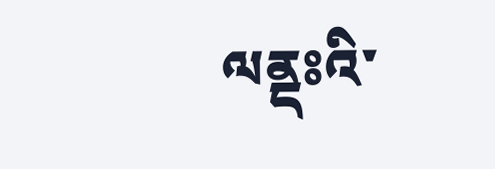ལནྡཿའི་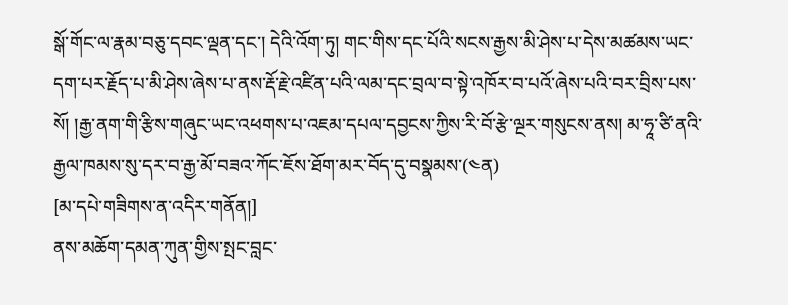སྒོ་གོང་ལ་རྣམ་བཅུ་དབང་ལྡན་དང་། དེའི་འོག་ཏུ། གང་གིས་དང་པོའི་སངས་རྒྱས་མི་ཤེས་པ་དེས་མཚམས་ཡང་དག་པར་རྗོད་པ་མི་ཤེས་ཞེས་པ་ནས་རྡོ་རྗེ་འཛིན་པའི་ལམ་དང་བྲལ་བ་སྟེ་འཁོར་བ་པའོ་ཞེས་པའི་བར་བྲིས་པས་སོ། །རྒྱ་ནག་གི་རྩིས་གཞུང་ཡང་འཕགས་པ་འཇམ་དཔལ་དབྱངས་ཀྱིས་རི་བོ་རྩེ་ལྔར་གསུངས་ནས། མ་ཧཱ་ཙི་ནའི་རྒྱལ་ཁམས་སུ་དར་བ་རྒྱ་མོ་བཟའ་ཀོང་ཇོས་ཐོག་མར་བོད་དུ་བསྣམས་(༤ན)
[མ་དཔེ་གཟིགས་ན་འདིར་གནོན།]
ནས་མཆོག་དམན་ཀུན་གྱིས་སྤང་བླང་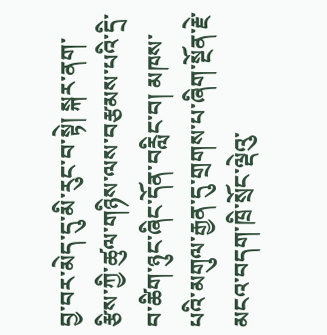བྱ་བར་མེད་དུ་མི་རུང་བ་སྟེ། སྐར་ནག་རྩིས་ཀྱི་ཚུལ་གཉིས་ལས་བརྩམས་པའི་དྲི་བ་ཚིག་ཉུང་ཞིང་དོན་བརླིང་བ། མཁས་པའི་མགུལ་རྒྱན་དུ་གྲགས་པ་ཞིག་སྔོན་རྗེ་མངའ་བདག་ཁྲི་སྲོང་ལྡེའུ་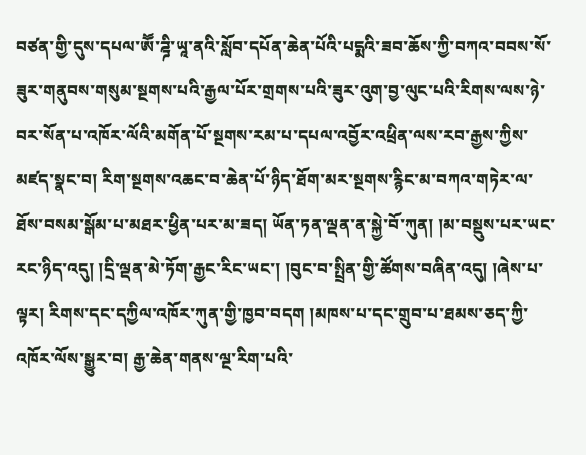བཙན་གྱི་དུས་དཔལ་ཨཽ་ཌྜི་ཡཱ་ནའི་སློབ་དཔོན་ཆེན་པོའི་པདྨའི་ཟབ་ཆོས་ཀྱི་བཀའ་བབས་སོ་ཟུར་གནུབས་གསུམ་སྔགས་པའི་རྒྱལ་པོར་གྲགས་པའི་ཟུར་འུག་བྱ་ལུང་པའི་རིགས་ལས་ཉེ་བར་སོན་པ་འཁོར་ལོའི་མགོན་པོ་སྔགས་རམ་པ་དཔལ་འབྱོར་འཕྲིན་ལས་རབ་རྒྱས་ཀྱིས་མཛད་སྣང་བ། རིག་སྔགས་འཆང་བ་ཆེན་པོ་ཉིད་ཐོག་མར་སྔགས་རྙིང་མ་བཀའ་གཏེར་ལ་ཐོས་བསམ་སྒོམ་པ་མཐར་ཕྱིན་པར་མ་ཟད། ཡོན་ཏན་ལྡན་ན་སྐྱེ་བོ་ཀུན། །མ་བསྡུས་པར་ཡང་རང་ཉིད་འདུ། །དྲི་ལྡན་མེ་ཏོག་རྒྱང་རིང་ཡང་། །བུང་བ་སྤྲིན་གྱི་ཚོགས་བཞིན་འདུ། །ཞེས་པ་ལྟར། རིགས་དང་དཀྱིལ་འཁོར་ཀུན་གྱི་ཁྱབ་བདག །མཁས་པ་དང་གྲུབ་པ་ཐམས་ཅད་ཀྱི་འཁོར་ལོས་སྒྱུར་བ། རྒྱ་ཆེན་གནས་ལྔ་རིག་པའི་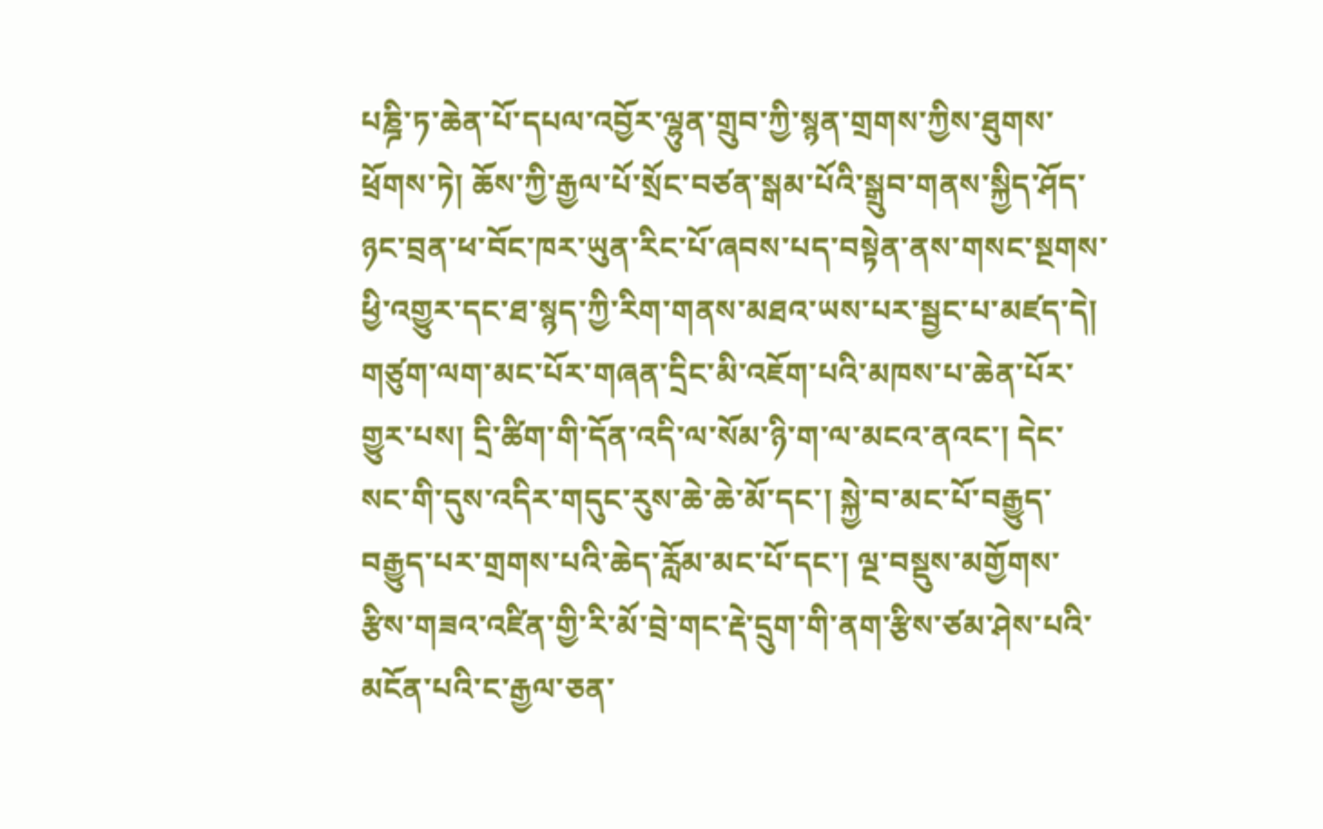པཎྜི་ཏ་ཆེན་པོ་དཔལ་འབྱོར་ལྷུན་གྲུབ་ཀྱི་སྙན་གྲགས་ཀྱིས་ཐུགས་ཕྲོགས་ཏེ། ཆོས་ཀྱི་རྒྱལ་པོ་སྲོང་བཙན་སྒམ་པོའི་སྒྲུབ་གནས་སྐྱིད་ཤོད་ཉང་བྲན་ཕ་བོང་ཁར་ཡུན་རིང་པོ་ཞབས་པད་བསྟེན་ནས་གསང་སྔགས་ཕྱི་འགྱུར་དང་ཐ་སྙད་ཀྱི་རིག་གནས་མཐའ་ཡས་པར་སྦྱང་པ་མཛད་དེ། གཙུག་ལག་མང་པོར་གཞན་དྲིང་མི་འཇོག་པའི་མཁས་པ་ཆེན་པོར་གྱུར་པས། དྲི་ཚིག་གི་དོན་འདི་ལ་སོམ་ཉི་ག་ལ་མངའ་ནའང་། དེང་སང་གི་དུས་འདིར་གདུང་རུས་ཆེ་ཆེ་མོ་དང་། སྐྱེ་བ་མང་པོ་བརྒྱུད་བརྒྱུད་པར་གྲགས་པའི་ཆེད་རློམ་མང་པོ་དང་། ལྔ་བསྡུས་མགྱོགས་རྩིས་གཟའ་འཛིན་གྱི་རི་མོ་བྲེ་གང་རྡེ་དྲུག་གི་ནག་རྩིས་ཙམ་ཤེས་པའི་མངོན་པའི་ང་རྒྱལ་ཅན་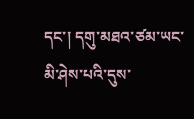དང་། དགུ་མཐའ་ཙམ་ཡང་མི་ཤེས་པའི་དུས་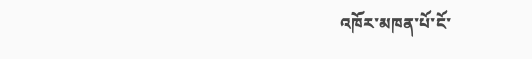འཁོར་མཁན་པོ་ངོ་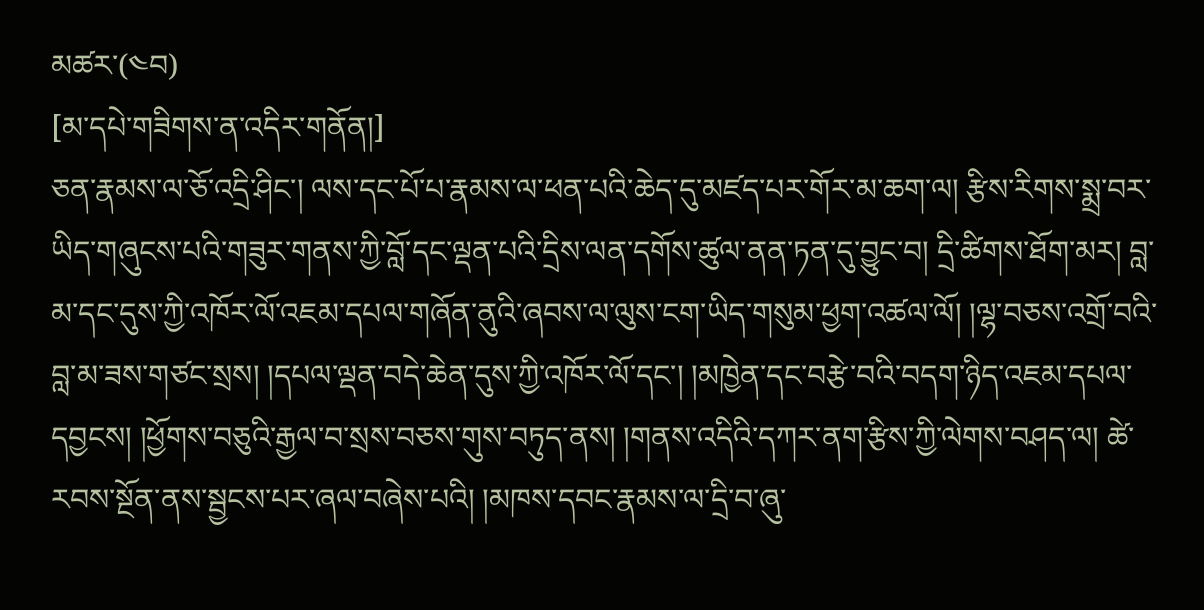མཚར་(༤བ)
[མ་དཔེ་གཟིགས་ན་འདིར་གནོན།]
ཅན་རྣམས་ལ་ཅོ་འདྲི་ཤིང་། ལས་དང་པོ་པ་རྣམས་ལ་ཕན་པའི་ཆེད་དུ་མཛད་པར་གོར་མ་ཆག་ལ། རྩིས་རིགས་སྨྲ་བར་ཡིད་གཞུངས་པའི་གཟུར་གནས་ཀྱི་བློ་དང་ལྡན་པའི་དྲིས་ལན་དགོས་ཚུལ་ནན་ཏན་དུ་བྱུང་བ། དྲི་ཚིགས་ཐོག་མར། བླ་མ་དང་དུས་ཀྱི་འཁོར་ལོ་འཇམ་དཔལ་གཞོན་ནུའི་ཞབས་ལ་ལུས་ངག་ཡིད་གསུམ་ཕྱག་འཚལ་ལོ། །ལྷ་བཅས་འགྲོ་བའི་བླ་མ་ཟས་གཙང་སྲས། །དཔལ་ལྡན་བདེ་ཆེན་དུས་ཀྱི་འཁོར་ལོ་དང་། །མཁྱེན་དང་བརྩེ་བའི་བདག་ཉིད་འཇམ་དཔལ་དབྱངས། །ཕྱོགས་བཅུའི་རྒྱལ་བ་སྲས་བཅས་གུས་བཏུད་ནས། །གནས་འདིའི་དཀར་ནག་རྩིས་ཀྱི་ལེགས་བཤད་ལ། ཚེ་རབས་སྔོན་ནས་སྦྱངས་པར་ཞལ་བཞེས་པའི། །མཁས་དབང་རྣམས་ལ་དྲི་བ་ཞུ་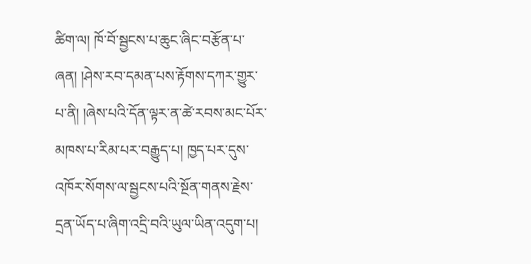ཚིག་ལ། ཁོ་བོ་སྦྱངས་པ་ཆུང་ཞིང་བརྩོན་པ་ཞན། །ཤེས་རབ་དམན་པས་རྟོགས་དཀར་གྱུར་པ་ནི། །ཞེས་པའི་དོན་ལྟར་ན་ཚེ་རབས་མང་པོར་མཁས་པ་རིམ་པར་བརྒྱུད་པ། ཁྱད་པར་དུས་འཁོར་སོགས་ལ་སྦྱངས་པའི་སྔོན་གནས་རྗེས་དྲན་ཡོད་པ་ཞིག་འདྲི་བའི་ཡུལ་ཡིན་འདུག་པ།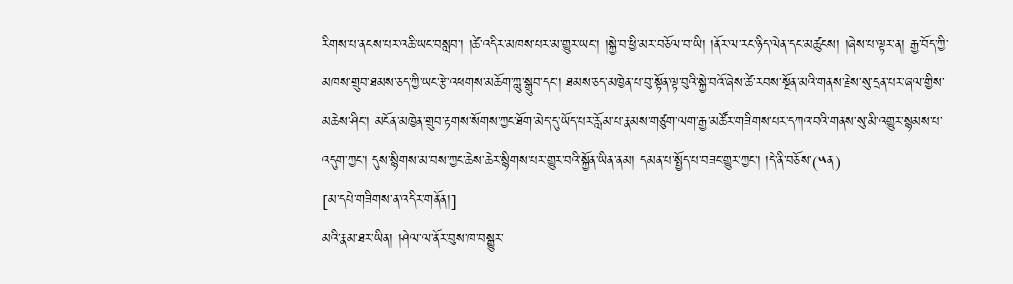རིགས་པ་ནངས་པར་འཆི་ཡང་བསླབ་། །ཚེ་འདིར་མཁས་པར་མ་གྱུར་ཡང་། །སྐྱེ་བ་ཕྱི་མར་བཅོལ་བ་ཡི། །ནོར་ལ་རང་ཉིད་ལེན་དང་མཚུངས། །ཞེས་པ་ལྟར་ན། རྒྱ་བོད་ཀྱི་མཁས་གྲུབ་ཐམས་ཅད་ཀྱི་ཡང་རྩེ་འཕགས་མཆོག་ཀླུ་སྒྲུབ་དང་། ཐམས་ཅད་མཁྱེན་པ་བུ་སྟོན་ལྟ་བུའི་སྐྱེ་བའོ་ཞེས་ཚེ་རབས་སྔོན་མའི་གནས་རྗེས་སུ་དྲན་པར་ཞལ་གྱིས་མཆེས་ཤིང་། མངོན་མཁྱེན་གྲུབ་རྟགས་སོགས་ཀྱང་ཐོག་མེད་དུ་ཡོད་པར་རློམ་པ་རྣམས་གཙུག་ལག་རྒྱ་མཚོར་གཟིགས་པར་དཀའ་བའི་གནས་སུ་མི་འགྱུར་སྙམས་པ་འདུག་ཀྱང་། དུས་སྙིགས་མ་བས་ཀྱང་ཆེས་ཆེར་སྙིགས་པར་གྱུར་བའི་སྐྱོན་ཡིན་ནམ། དམན་པ་སྤྱོད་པ་བཟང་གྱུར་ཀྱང་། །དེ་ནི་བཅོས་(༥ན)
[མ་དཔེ་གཟིགས་ན་འདིར་གནོན།]
མའི་རྣམ་ཐར་ཡིན། །ཤེལ་ལ་ནོར་བུས་ཁ་བསྒྱུར་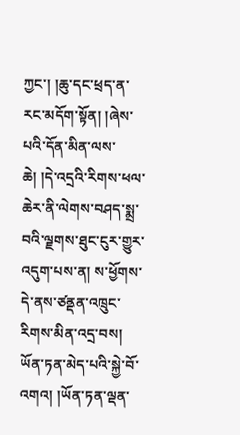ཀྱང་། །ཆུ་དང་ཕྲད་ན་རང་མདོག་སྟོན། །ཞེས་པའི་དོན་མིན་ལས་ཆེ། །དེ་འདྲའི་རིགས་ཕལ་ཆེར་ནི་ལེགས་བཤད་སྨྲ་བའི་ལྗགས་ཐུང་ངུར་གྱུར་འདུག་པས་ན། ས་ཕྱོགས་དེ་ནས་ཙནྡན་འཁྲུང་རིགས་མིན་འདྲ་བས། ཡོན་ཏན་མེད་པའི་སྐྱེ་བོ་འགའ། །ཡོན་ཏན་ལྡན་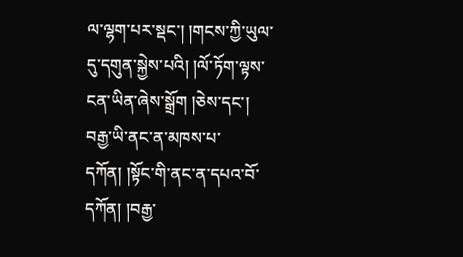ལ་ལྷག་པར་སྡང་། །གངས་ཀྱི་ཡུལ་དུ་དགུན་སྐྱེས་པའི། །ལོ་ཏོག་ལྟས་ངན་ཡིན་ཞེས་སྒྲོག །ཅེས་དང་། བརྒྱ་ཡི་ནང་ན་མཁས་པ་དཀོན། །སྟོང་གི་ནང་ན་དཔའ་བོ་དཀོན། །བརྒྱ་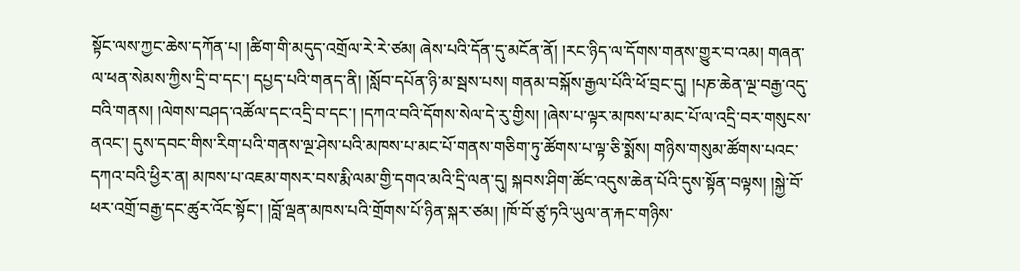སྟོང་ལས་ཀྱང་ཆེས་དཀོན་པ། །ཚིག་གི་མདུད་འགྲོལ་རེ་རེ་ཙམ། ཞེས་པའི་དོན་དུ་མངོན་ནོ། །རང་ཉིད་ལ་དོགས་གནས་གྱུར་བ་འམ། གཞན་ལ་ཕན་སེམས་ཀྱིས་དྲི་བ་དང་། དཔྱད་པའི་གནད་ནི། །སློབ་དཔོན་ཉི་མ་སྦས་པས། གནམ་བསྐོས་རྒྱལ་པོའི་ཕོ་བྲང་དུ། །པཎ་ཆེན་ལྔ་བརྒྱ་འདུ་བའི་གནས། །ལེགས་བཤད་འཚོལ་དང་འདྲི་བ་དང་། །དཀའ་བའི་དོགས་སེལ་དེ་རུ་གྱིས། །ཞེས་པ་ལྟར་མཁས་པ་མང་པོ་ལ་འདྲི་བར་གསུངས་ནའང་། དུས་དབང་གིས་རིག་པའི་གནས་ལྔ་ཤེས་པའི་མཁས་པ་མང་པོ་གནས་གཅིག་ཏུ་ཚོགས་པ་ལྟ་ཅི་སྨོས། གཉིས་གསུམ་ཚོགས་པའང་དཀའ་བའི་ཕྱིར་ན། མཁས་པ་འཇམ་གསར་བས་རྨི་ལམ་གྱི་དགའ་མའི་དྲི་ལན་དུ། སྐབས་ཤིག་ཚོང་འདུས་ཆེན་པོའི་དུས་སྟོན་བལྟས། །སྐྱེ་བོ་ཕར་འགྲོ་བརྒྱ་དང་ཚུར་འོང་སྟོང་། །བློ་ལྡན་མཁས་པའི་གྲོགས་པོ་ཉིན་སྐར་ཙམ། །ཁོ་བོ་ཙུ་ཏའི་ཡུལ་ན་རྐང་གཉིས་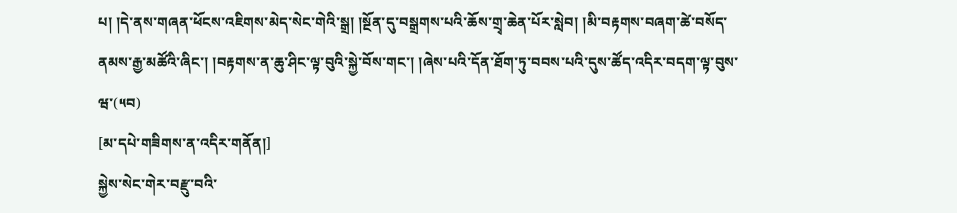པ། །དེ་ནས་གཞན་ཕོངས་འཇིགས་མེད་སེང་གེའི་སྒྲ། །སྔོན་དུ་བསྒྲགས་པའི་ཆོས་གྲྭ་ཆེན་པོར་སླེབ། །མི་བརྟགས་བཞག་ཚེ་བསོད་ནམས་རྒྱ་མཚོའི་ཞིང་། །བརྟགས་ན་ཆུ་ཤིང་ལྟ་བུའི་སྐྱེ་བོས་གང་། །ཞེས་པའི་དོན་ཐོག་ཏུ་བབས་པའི་དུས་ཚོད་འདིར་བདག་ལྟ་བུས་ཝ་(༥བ)
[མ་དཔེ་གཟིགས་ན་འདིར་གནོན།]
སྐྱེས་སེང་གེར་བརྫུ་བའི་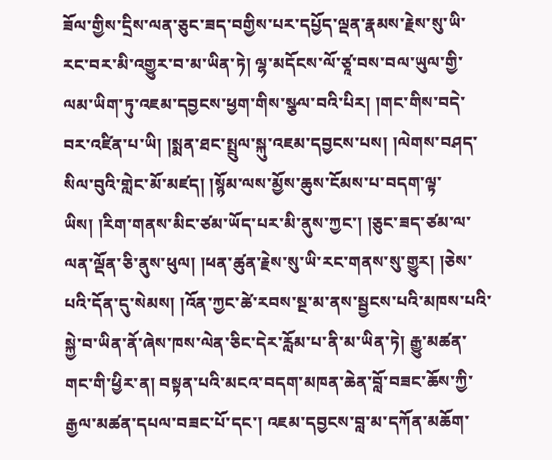ཟོལ་གྱིས་དྲིས་ལན་ཅུང་ཟད་བགྱིས་པར་དཔྱོད་ལྡན་རྣམས་རྗེས་སུ་ཡི་རང་བར་མི་འགྱུར་བ་མ་ཡིན་ཏེ། ལྷ་མདོངས་ལོ་ཙཱ་བས་བལ་ཡུལ་གྱི་ལམ་ཡིག་ཏུ་འཇམ་དབྱངས་ཕྱག་གིས་སྩལ་བའི་པིར། །གང་གིས་བདེ་བར་འཛིན་པ་ཡི། །སྨན་ཐང་སྤྲུལ་སྐུ་འཇམ་དབྱངས་པས། །ལེགས་བཤད་སིལ་བུའི་གླེང་མོ་མཛད། །སྙོམ་ལས་མྱོས་ཆུས་ངོམས་པ་བདག་ལྟ་ཡིས། །རིག་གནས་མིང་ཙམ་ཡོད་པར་མི་ནུས་ཀྱང་། །ཅུང་ཟད་ཙམ་ལ་ལན་ལྡོན་ཅི་ནུས་ཕུལ། །ཕན་ཚུན་རྗེས་སུ་ཡི་རང་གནས་སུ་གྱུར། །ཅེས་པའི་དོན་དུ་སེམས། །འོན་ཀྱང་ཚེ་རབས་སྔ་མ་ནས་སྦྱངས་པའི་མཁས་པའི་སྐྱེ་བ་ཡིན་ནོ་ཞེས་ཁས་ལེན་ཅིང་དེར་རློམ་པ་ནི་མ་ཡིན་ཏེ། རྒྱུ་མཚན་གང་གི་ཕྱིར་ན། བསྟན་པའི་མངའ་བདག་མཁན་ཆེན་བློ་བཟང་ཆོས་ཀྱི་རྒྱལ་མཚན་དཔལ་བཟང་པོ་དང་། འཇམ་དབྱངས་བླ་མ་དཀོན་མཆོག་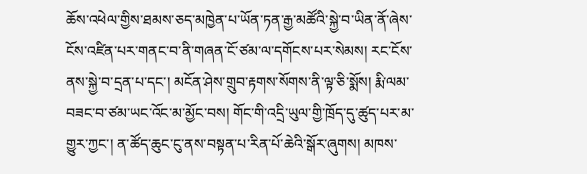ཆོས་འཕེལ་གྱིས་ཐམས་ཅད་མཁྱེན་པ་ཡོན་ཏན་རྒྱ་མཚོའི་སྐྱེ་བ་ཡིན་ནོ་ཞེས་ངོས་འཛིན་པར་གནང་བ་ནི་གཞན་ངོ་ཙམ་ལ་དགོངས་པར་སེམས། རང་ངོས་ནས་སྐྱེ་བ་དྲན་པ་དང་། མངོན་ཤེས་གྲུབ་རྟགས་སོགས་ནི་ལྟ་ཅི་སྨོས། རྨི་ལམ་བཟང་བ་ཙམ་ཡང་འོང་མ་མྱོང་བས། གོང་གི་འདྲི་ཡུལ་གྱི་ཁྲོད་དུ་ཚུད་པར་མ་གྱུར་ཀྱང་། ན་ཚོད་ཆུང་ངུ་ནས་བསྟན་པ་རིན་པོ་ཆེའི་སྒོར་ཞུགས། མཁས་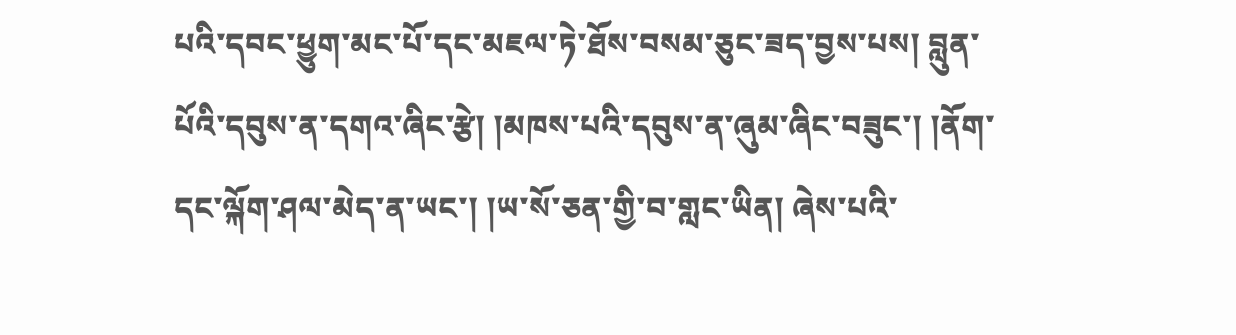པའི་དབང་ཕྱུག་མང་པོ་དང་མཇལ་ཏེ་ཐོས་བསམ་ཅུང་ཟད་བྱས་པས། བླུན་པོའི་དབུས་ན་དགའ་ཞིང་རྩེ། །མཁས་པའི་དབུས་ན་ཞུམ་ཞིང་བཟུང་། །ནོག་དང་ལྐོག་ཤལ་མེད་ན་ཡང་། །ཡ་སོ་ཅན་གྱི་བ་གླང་ཡིན། ཞེས་པའི་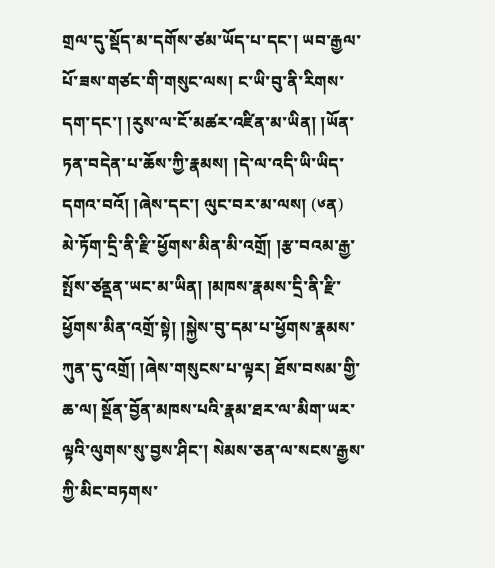གྲལ་དུ་སྡོད་མ་དགོས་ཙམ་ཡོད་པ་དང་། ཡབ་རྒྱལ་པོ་ཟས་གཙང་གི་གསུང་ལས། ང་ཡི་བུ་ནི་རིགས་དག་དང་། །རུས་ལ་ངོ་མཚར་འཛིན་མ་ཡིན། །ཡོན་ཏན་བདེན་པ་ཆོས་ཀྱི་རྣམས། །དེ་ལ་འདི་ཡི་ཡིད་དགའ་བའོ། །ཞེས་དང་། ལུང་བར་མ་ལས། (༦ན)
མེ་ཏོག་དྲི་ནི་རྫི་ཕྱོགས་མིན་མི་འགྲོ། །རྩ་བའམ་རྒྱ་སྤོས་ཙནྡན་ཡང་མ་ཡིན། །མཁས་རྣམས་དྲི་ནི་རྫི་ཕྱོགས་མིན་འགྲོ་སྟེ། །སྐྱེས་བུ་དམ་པ་ཕྱོགས་རྣམས་ཀུན་དུ་འགྲོ། །ཞེས་གསུངས་པ་ལྟར། ཐོས་བསམ་གྱི་ཆ་ལ། སྔོན་བྱོན་མཁས་པའི་རྣམ་ཐར་ལ་མིག་ཡར་ལྟའི་ལུགས་སུ་བྱས་ཤིང་། སེམས་ཅན་ལ་སངས་རྒྱས་ཀྱི་མིང་བཏགས་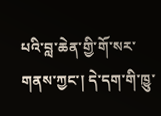པའི་བླ་ཆེན་གྱི་གོ་སར་གནས་ཀྱང་། དེ་དག་གི་ཁྱུ་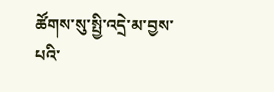ཚོགས་སུ་སྤྱི་འདྲེ་མ་བྱས་པའི་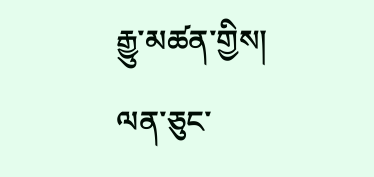རྒྱུ་མཚན་གྱིས། ལན་ཅུང་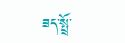ཟད་སྤྲོ་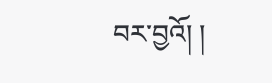བར་བྱའོ། །